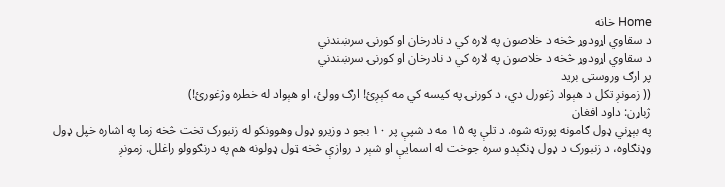Home خانه
د سقاوي اړودوړ څخه د خلاصون په لاره کي د نادرخان او کورنۍ سرښندني
د سقاوي اړودوړ څخه د خلاصون په لاره کي د نادرخان او کورنۍ سرښندني
پر ارګ وروستی برید
(( زمونږ تکل د هېواد ژغورل دي، د کورنۍ په کیسه کي مه کېږئ! ارګ وولئ، او هېواد له خطره وژغورئ!)
ژباړن: داود افغان
په بېړني ډول ګامونه پورته شوه. د تلې په ۱۵ مه د شپې پر ۱۰ بجو د وزیرو ډول وهوونکو له زنبورک تخت څخه زما په اشاره خپل ډول وډنګاوه، د زنبورک د ډول ډنګېدو سره جوخت له اسمایې او شېر د روازې څخه ټول ډولونه هم په درنګوولو راغلل. زمونږ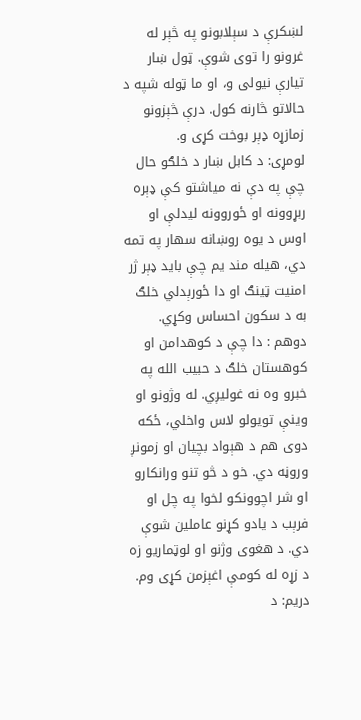لښکرې د سېلابونو په څېر له غرونو را توی شوې. ټول ښار تیارې نیولی و، او ما ټوله شپه د حالاتو څارنه کول. درې څېزونو زمازړه ډېر بوخت کړی و.
لومړی: د کابل ښار د خلګو حال چې په دې نه میاشتو کې ډېره ربړوونه او ځوروونه لیدلې او اوس د یوه روښانه سهار په تمه دي، هیله مند یم چې باید ډېر ژر امنیت ټینګ او دا ځورېدلي خلګ به د سکون احساس وکړي.
دوهم : دا چې د کوهدامن او کوهستان خلګ د حبیب الله په خبرو وه نه غولیږي. له وژونو او وینې تویولو لاس واخلي، ځکه دوی هم د هېواد بچیان او زمونږ وروڼه دي. خو د څو تنو ورانکارو او شر اچوونکو لخوا په چل او فرېب د یادو کړنو عاملین شوې دي. د هغوی وژنو او لوټماریو زه د زړه له کومې اغېزمن کړی وم.
دریم: د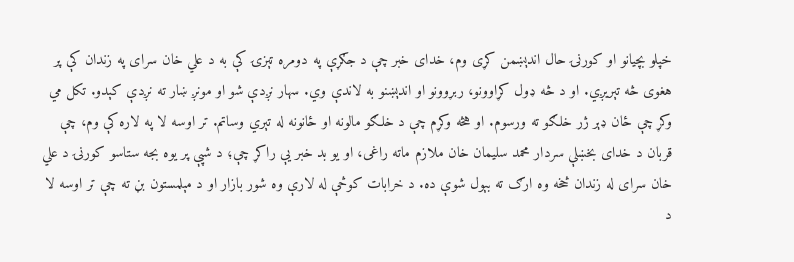خپلو بچیانو او کورنۍ حال اندېښمن کړی وم، خدای خبر چې د جګړې په دومره تېزۍ کې به د علي خان سرای په زندان کې پر هغوی څه تېریږي. او د څه ډول کړاوونو، ربړوونو او اندېښنو به لاندې وي. سهار نږدې شو او مونږ ښار ته نږدې کېدو. تکل مي وکړ چې ځان ډېر ژر خلګو ته ورسوم. او هڅه وکړم چې د خلګو مالونه او ځانونه له تېري وساتم. تر اوسه لا په لاره کې وم، چې قربان د خدای بخښلې سردار محمد سلیمان خان ملازم ماته راغی، او یو بد خبر یې راکړ چې؛ د شپې پر یوه بجه ستاسو کورنۍ د علي خان سرای له زندان څخه وه ارګ ته بېول شوې ده. د خرابات کوڅې له لارې وه شور بازار او د مېلمستون بڼ ته چې تر اوسه لا د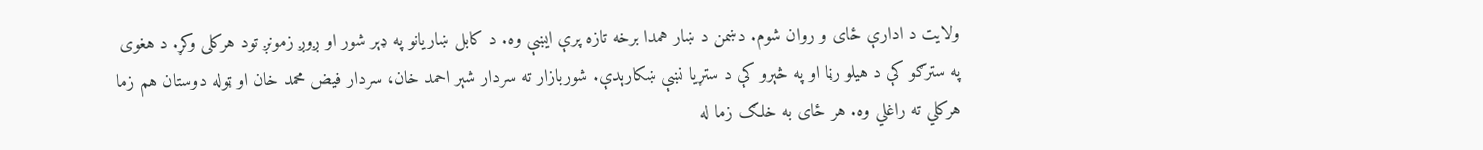ولایت د ادارې ځای و روان شوم. دښمن د ښار همدا برخه تازه پرې ايښې وه. د کابل ښاریانو په ډېر شور او ږوږ زمونږ تود هرکلی وکړ. د هغوی په سترګو کې د هیلو رڼا او په څېرو کې د ستړیا نښې ښکارېدې. شوربازار ته سردار شېر احمد خان، سردار فیض محمد خان او ټوله دوستان هم زما هرکلي ته راغلي وه. هر ځای به خلګ زما له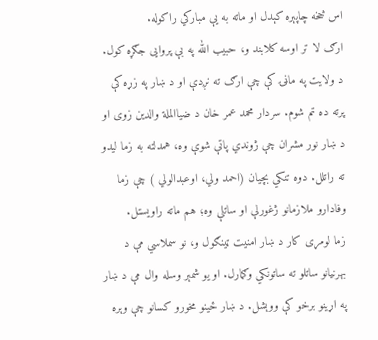اس څخه چاپېره کېدل او ماته به يې مبارکي راکوله.
ارګ لا تر اوسه کلابند و، حبیب الله په بې پروایی جګړه کول. د ولایت په ماڼۍ کې چې ارګ ته نږدې او د ښار په زړه کې پرته ده تم شوم. سردار محمد عمر خان د ضیاالملة والدین زوی او د ښار نور مشران چې ژوندي پاتې شوې وه، همدلته به زما لیدو ته راتلل. دوه تنکي بچیان (احمد ولي، اوعبدالولي ) چې زما وفادارو ملازمانو ژغورلې او ساتلې وه؛ هم ماته راویستل.
زما لومړی کار د ښار امنیت ټينګول و، نو سملاسي مې د بهرنیانو ساتلو ته ساتونکي وګمارل. او یو شمېر وسله وال مې د ښار په اړینو برخو کې ووېشل. د ښار ځینو مخورو کسانو چې وېره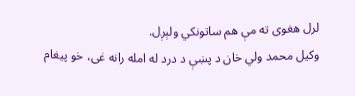لرل هغوی ته مې هم ساتونکي ولېږل.
وکیل محمد ولي خان د پښې د درد له امله رانه غی، خو پيغام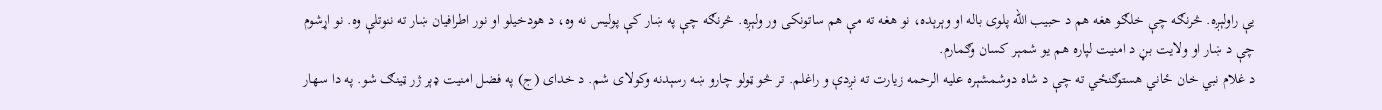یې راولېږه. څرنګه چې خلګو هغه هم د حبیب الله پلوی باله او وېرېده، نو هغه ته مې هم ساتونکی ور ولېږه. څرنګه چې په ښار کې پولیس نه وه، د هودخیلو او نور اطرافیان ښار ته ننوتلې وه. نو اړشوم چې د ښار او ولایت بڼ د امنیت لپاره هم یو شمېر کسان وګمارم.
د غلام نبي خان ځاني هستوګنځي ته چې د شاه دوشمشېره علیه الرحمه زیارت ته نږدې و راغلم. تر څو ټولو چارو ښه رسېدنه وکولای شم. د خدای (ج) په فضل امنیت ډېر ژر ټینګ شو. په دا سهار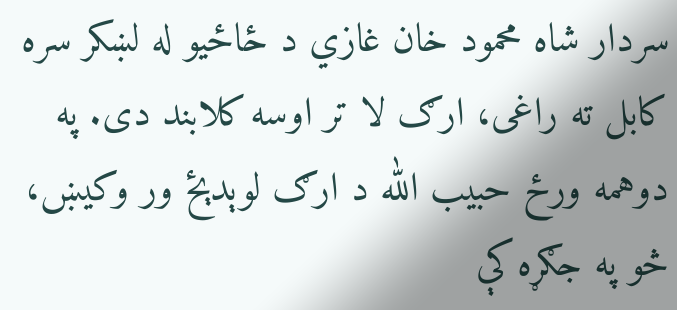سردار شاه محمود خان غازي د ځاځیو له لښکر سره کابل ته راغی، ارګ لا تر اوسه کلابند دی. په دوهمه ورځ حبیب الله د ارګ لوېدېځ ور وکيښ، څو په جګړه کې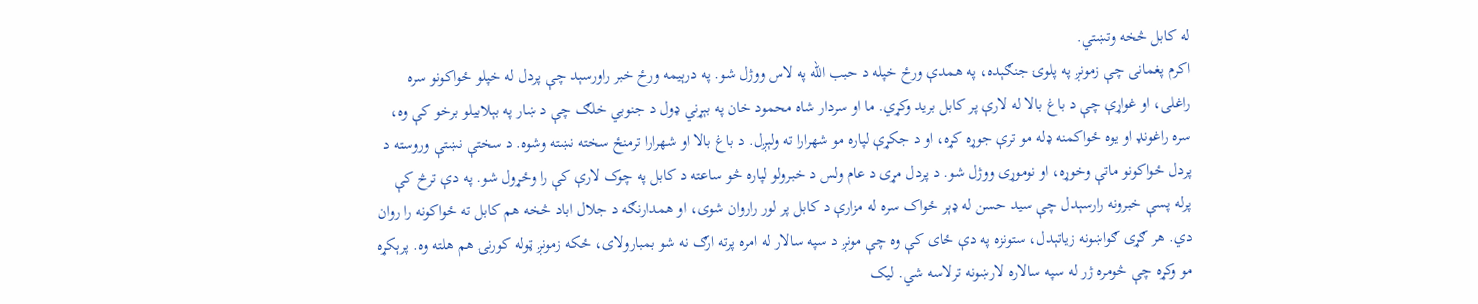له کابل څخه وتښتي.
اکرم پغمانی چې زمونږ په پلوۍ جنګېده، په همدې ورځ خپله د حبب الله په لاس ووژل شو. په درېیمه ورځ خبر راورسېد چې پردل له خپلو ځواکونو سره راغلی، او غواړې چې د باغ بالا له لارې پر کابل برید وکړي. ما او سردار شاه محمود خان په بېړني ډول د جنوبي خلګ چې د ښار په بېلابیلو برخو کې وه، سره راغونډ او یوه ځواکمنه ډله مو ترې جوړه کړه، او د جکړې لپاره مو شهرارا ته ولېږل. د باغ بالا او شهرارا ترمنځ سخته نښته وشوه. د سختې نښتې وروسته د پردل ځواکونو ماتې وخوړه، او نوموړی ووژل شو. د پردل مړی د عام ولس د خبرولو لپاره څو ساعته د کابل په چوک لارې کې را وځړول شو. په دې ترڅ کې پرله پسې خبرونه رارسېدل چې سید حسن له ډېر ځواک سره له مزارې د کابل پر لور راروان شوی، او همدارنګه د جلال اباد څخه هم کابل ته ځواکونه را روان دي. هر ګړی ګواښونه زیاتېدل، ستونزه په دې ځای کې وه چې مونږ د سپه سالار له امره پرته ارګ نه شو بمبارولای، ځکه زمونږ ټوله کورنۍ هم هلته وه. پرېکړه مو وکړه چې څومره ژر له سپه سالاره لارښونه ترلاسه شي. لیک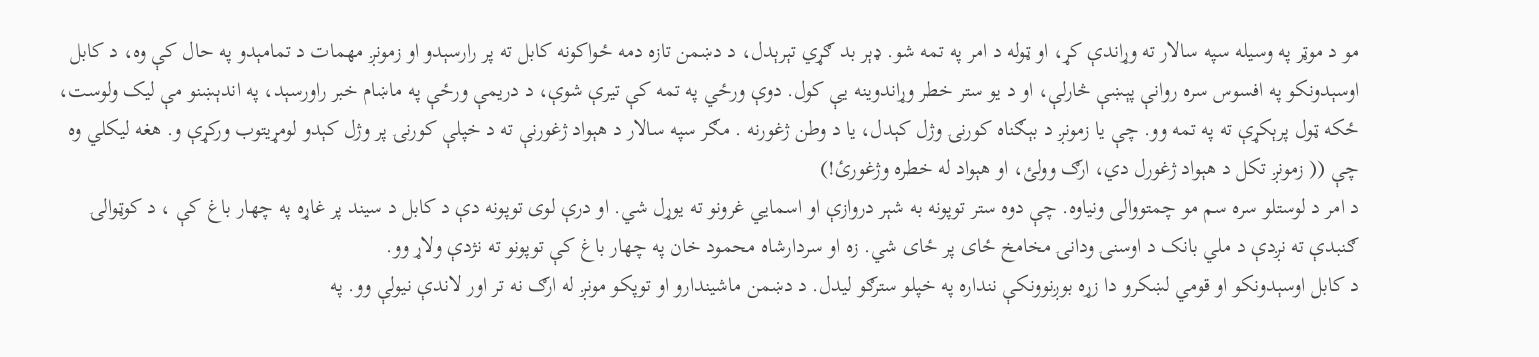مو د موټر په وسیله سپه سالار ته وړاندې کړ، او ټوله د امر په تمه شو. ډېر بد ګړي تېرېدل، د دښمن تازه دمه ځواکونه کابل ته پر رارسېدو او زمونږ مهمات د تمامېدو په حال کې وه، د کابل اوسېدونکو په افسوس سره روانې پېښې څارلې، او د یو ستر خطر وړاندوینه يې کول. دوې ورځي په تمه کې تیرې شوې، د دریمې ورځې په ماښام خبر راورسېد، په اندېښنو مې لیک ولوست، ځکه ټول پرېکړې ته په تمه وو. چې یا زمونږ د بېګناه کورنۍ وژل کېدل، یا د وطن ژغورنه . مګر سپه سالار د هېواد ژغورنې ته د خپلې کورنۍ پر وژل کېدو لومړيتوب ورکړې و. هغه لیکلي وه چې (( زمونږ تکل د هېواد ژغورل دي، ارګ وولئ، او هېواد له خطره وژغورئ!)
د امر د لوستلو سره سم مو چمتووالی ونیاوه. چې دوه ستر توپونه به شېر دروازې او اسمایي غرونو ته یوړل شي. او درې لوی توپونه دې د کابل د سیند پر غاړه په چهار باغ کې ، د کوټوالۍ ګنبدې ته نږدې د ملي بانک د اوسنۍ ودانۍ مخامخ ځای پر ځای شي. زه او سردارشاه محمود خان په چهار باغ کې توپونو ته نژدې ولاړ وو.
د کابل اوسېدونکو او قومي لښکرو دا زړه بوږنوونکې ننداره په خپلو سترګو لیدل. د دښمن ماشیندارو او توپکو مونږ له ارګ نه تر اور لاندې نیولې وو. په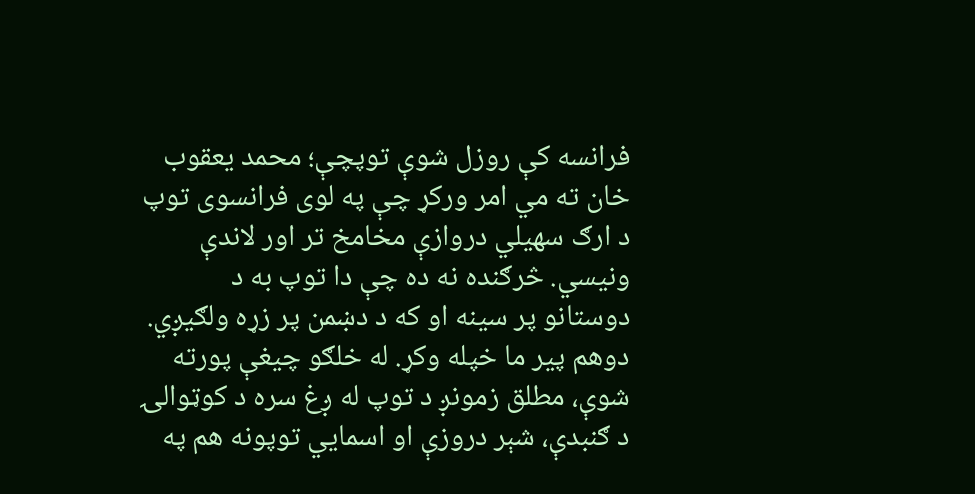فرانسه کې روزل شوې توپچې؛ محمد یعقوب خان ته مي امر ورکړ چې په لوی فرانسوی توپ د ارګ سهیلي دروازې مخامخ تر اور لاندې ونیسي. څرګنده نه ده چې دا توپ به د دوستانو پر سینه او که د دښمن پر زړه ولګیږي. دوهم پیر ما خپله وکړ. له خلګو چیغې پورته شوې، مطلق زمونږ د توپ له ږغ سره د کوټوالۍ د ګنبدې، شېر دروزې او اسمایي توپونه هم په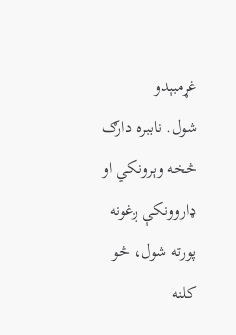غړمبېدو
شول. ناببره دارګ څخه وېرونکي او ډاروونکې ږغونه پورته شول، څو کلنه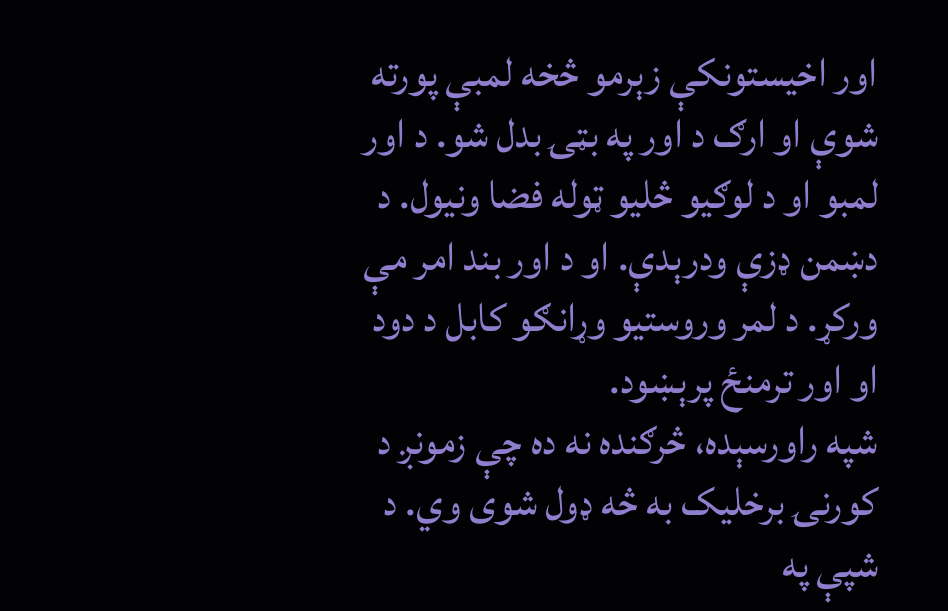اور اخیستونکې زېرمو څخه لمبې پورته شوې او ارګ د اور په بټۍ بدل شو. د اور لمبو او د لوګيو څلیو ټوله فضا ونیول. د دښمن ډزې ودرېدې. او د اور بند امر مې ورکړ. د لمر وروستیو وړانګو کابل د دود او اور ترمنځ پرېښود.
شپه راورسېده، څرګنده نه ده چې زمونږ د کورنۍ برخلیک به څه ډول شوی وي. د شپې په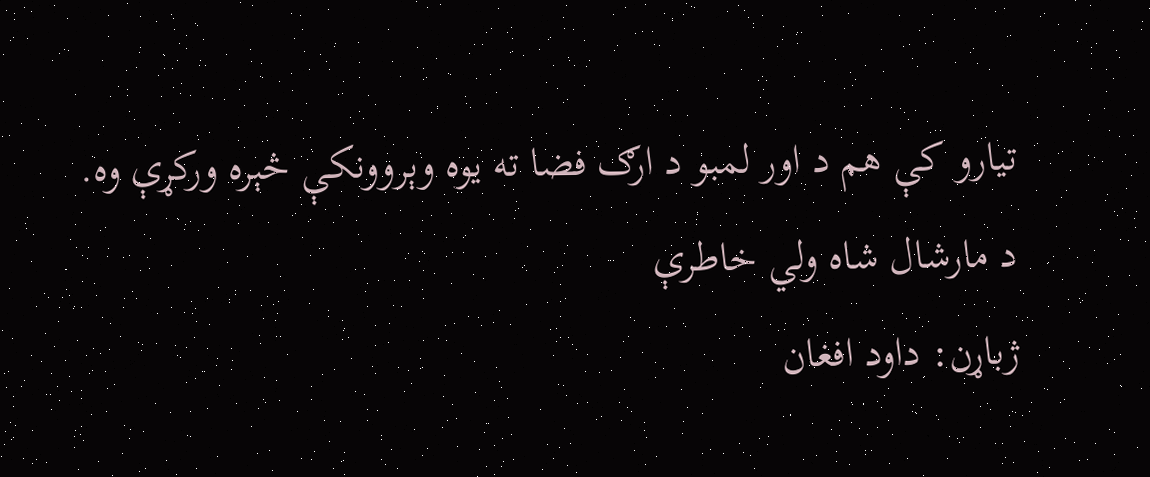تیارو کې هم د اور لمبو د ارګ فضا ته یوه وېروونکې څېره ورکړې وه.
د مارشال شاه ولي خاطرې
ژباړن: داود افغان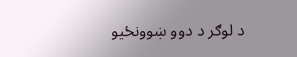د لوګر د دوو ښوونځیو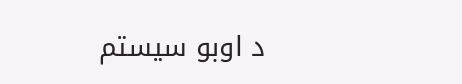د اوبو سیستم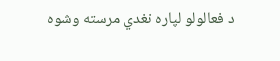د فعالولو لپاره نغدي مرسته وشوه